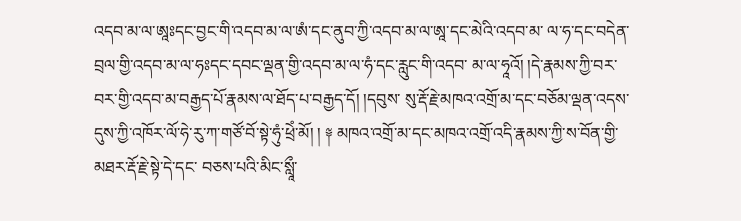འདབ་མ་ལ་ཨཱཿདང་བྱང་གི་འདབ་མ་ལ་ཨཾ་དང་ནུབ་ཀྱི་འདབ་མ་ལ་ཨཱ་དང་མེའི་འདབ་མ་ ལ་ཧ་དང་བདེན་བྲལ་གྱི་འདབ་མ་ལ་ཧཿདང་དབང་ལྡན་གྱི་འདབ་མ་ལ་ཧཾ་དང་རླུང་གི་འདབ་ མ་ལ་ཧཱའོ། །དེ་རྣམས་ཀྱི་བར་བར་གྱི་འདབ་མ་བརྒྱད་པོ་རྣམས་ལ་ཐོད་པ་བརྒྱད་དོ། །དབུས་ སུ་རྡོ་རྗེ་མཁའ་འགྲོ་མ་དང་བཅོམ་ལྡན་འདས་དུས་ཀྱི་འཁོར་ལོ་ཧེ་རུ་ཀ་གཙོ་བོ་སྟེ་ཧུཾ་ཕྲེཾ་མོ། ། ༈ མཁའ་འགྲོ་མ་དང་མཁའ་འགྲོ་འདི་རྣམས་ཀྱི་ས་བོན་གྱི་མཐར་རྡོ་རྗེ་སྟེ་དེ་དང་ བཅས་པའི་མིང་སླཱྀ་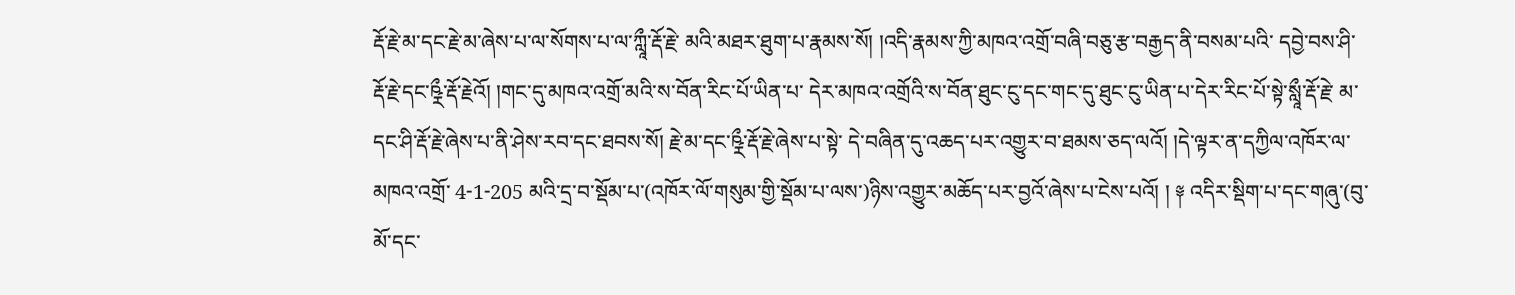རྡོ་རྗེ་མ་དང་རྗེ་མ་ཞེས་པ་ལ་སོགས་པ་ལ་ཀླཱྀ་རྡོ་རྗེ་ མའི་མཐར་ཐུག་པ་རྣམས་སོ། །འདི་རྣམས་ཀྱི་མཁའ་འགྲོ་བཞི་བཅུ་རྩ་བརྒྱད་ནི་བསམ་པའི་ དབྱེ་བས་ཤི་རྡོ་རྗེ་དང་ཥྼྀ་རྡོ་རྗེའོ། །གང་དུ་མཁའ་འགྲོ་མའི་ས་བོན་རིང་པོ་ཡིན་པ་ དེར་མཁའ་འགྲོའི་ས་བོན་ཐུང་ངུ་དང་གང་དུ་ཐུང་ངུ་ཡིན་པ་དེར་རིང་པོ་སྟེ་སླཱྀ་རྡོ་རྗེ་ མ་དང་ཤི་རྡོ་རྗེ་ཞེས་པ་ནི་ཤེས་རབ་དང་ཐབས་སོ། རྗེ་མ་དང་ཥྼྀ་རྡོ་རྗེ་ཞེས་པ་སྟེ་ དེ་བཞིན་དུ་འཆད་པར་འགྱུར་བ་ཐམས་ཅད་ལའོ། །དེ་ལྟར་ན་དཀྱིལ་འཁོར་ལ་མཁའ་འགྲོ་ 4-1-205 མའི་དྲ་བ་སྡོམ་པ་(འཁོར་ལོ་གསུམ་གྱི་སྡོམ་པ་ལས་)ཉིས་འགྱུར་མཆོད་པར་བྱའོ་ཞེས་པ་ངེས་པའོ། ། ༈ འདིར་སྡིག་པ་དང་གཞུ་(བུ་མོ་དང་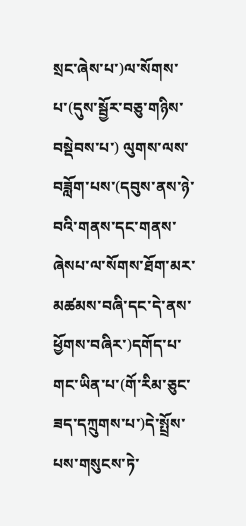སྲང་ཞེས་པ་)ལ་སོགས་པ་(དུས་སྦྱོར་བཅུ་གཉིས་བསྡེབས་པ་) ལུགས་ལས་བཟློག་པས་(དབུས་ནས་ཉེ་བའི་གནས་དང་གནས་ཞེསཔ་ལ་སོགས་ཐོག་མར་མཚམས་བཞི་དང་དེ་ནས་ ཕྱོགས་བཞིར་)དགོད་པ་གང་ཡིན་པ་(གོ་རིམ་ཅུང་ཟད་དཀྲུགས་པ་)དེ་སྤྲོས་པས་གསུངས་ཏེ་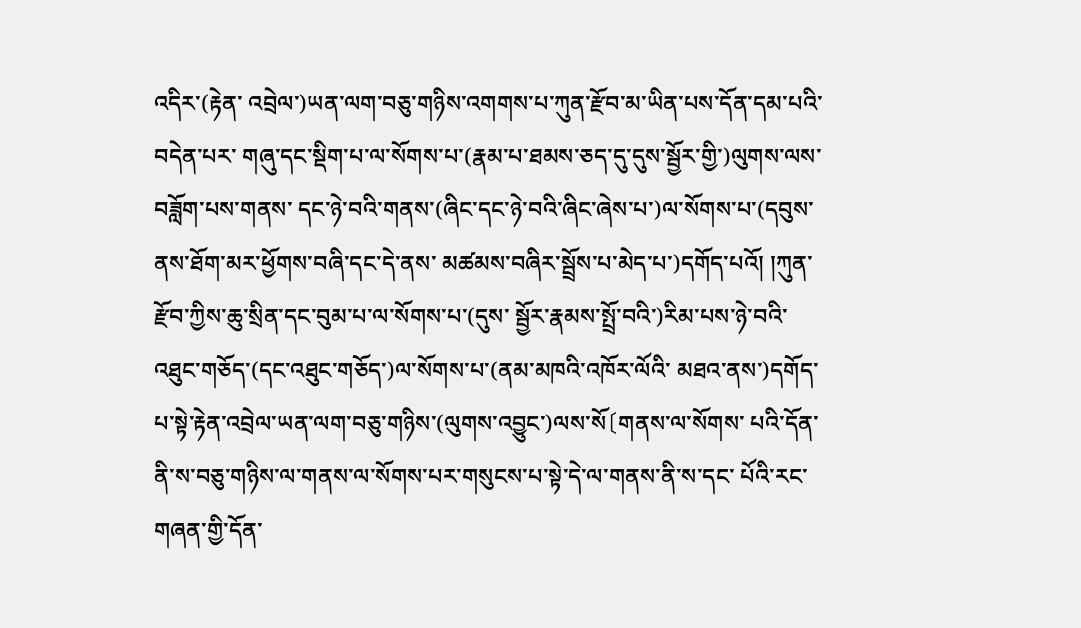འདིར་(རྟེན་ འབྲེལ་)ཡན་ལག་བཅུ་གཉིས་འགགས་པ་ཀུན་རྫོབ་མ་ཡིན་པས་དོན་དམ་པའི་བདེན་པར་ གཞུ་དང་སྡིག་པ་ལ་སོགས་པ་(རྣམ་པ་ཐམས་ཅད་དུ་དུས་སྦྱོར་གྱི་)ལུགས་ལས་བཟློག་པས་གནས་ དང་ཉེ་བའི་གནས་(ཞིང་དང་ཉེ་བའི་ཞིང་ཞེས་པ་)ལ་སོགས་པ་(དབུས་ནས་ཐོག་མར་ཕྱོགས་བཞི་དང་དེ་ནས་ མཚམས་བཞིར་སྦྲོས་པ་མེད་པ་)དགོད་པའོ། །ཀུན་རྫོབ་ཀྱིས་ཆུ་སྲིན་དང་བུམ་པ་ལ་སོགས་པ་(དུས་ སྦྱོར་རྣམས་སྤྲོ་བའི་)རིམ་པས་ཉེ་བའི་འཐུང་གཅོད་(དང་འཐུང་གཅོད་)ལ་སོགས་པ་(ནམ་མཁའི་འཁོར་ལོའི་ མཐའ་ནས་)དགོད་པ་སྟེ་རྟེན་འབྲེལ་ཡན་ལག་བཅུ་གཉིས་(ལུགས་འབྱུང་)ལས་སོ〔གནས་ལ་སོགས་ པའི་དོན་ནི་ས་བཅུ་གཉིས་ལ་གནས་ལ་སོགས་པར་གསུངས་པ་སྟེ་དེ་ལ་གནས་ནི་ས་དང་ པོའི་རང་གཞན་གྱི་དོན་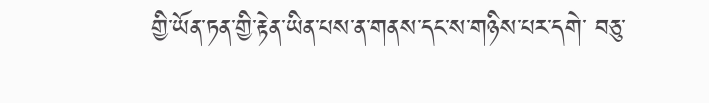གྱི་ཡོན་ཏན་གྱི་རྟེན་ཡིན་པས་ན་གནས་དང་ས་གཉིས་པར་དགེ་ བཅུ་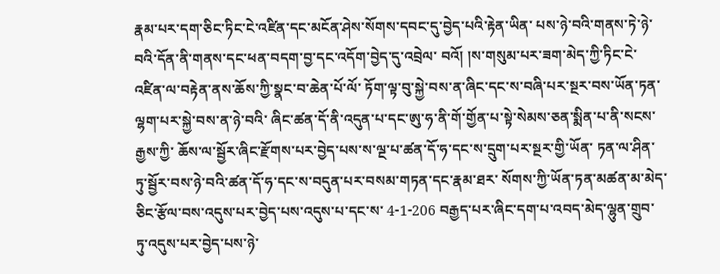རྣམ་པར་དག་ཅིང་ཏིང་ངེ་འཛིན་དང་མངོན་ཤེས་སོགས་དབང་དུ་བྱེད་པའི་རྟེན་ཡིན་ པས་ཉེ་བའི་གནས་ཏེ་ཉེ་བའི་དོན་ནི་གནས་དང་ཕན་བདག་བྱ་དང་འདོག་བྱེད་དུ་འབྲེལ་ བའོ། །ས་གསུམ་པར་ཟག་མེད་ཀྱི་ཏིང་ངེ་འཛིན་ལ་བརྟེན་ནས་ཆོས་ཀྱི་སྣང་བ་ཆེན་པོ་ལོ་ ཏོག་ལྟ་བུ་སྐྱེ་བས་ན་ཞིང་དང་ས་བཞི་པར་སྔར་བས་ཡོན་ཏན་ལྷག་པར་སྐྱེ་བས་ན་ཉེ་བའི་ ཞིང་ཚན་དོ་ནི་འདུན་པ་དང་ཨུ་ཧ་ནི་གོ་གྱོན་པ་སྟེ་སེམས་ཅན་སྨིན་པ་ནི་སངས་རྒྱས་ཀྱི་ ཆོས་ལ་སྦྱོར་ཞིང་རྫོགས་པར་བྱེད་པས་ས་ལྔ་པ་ཚན་དོ་ཧ་དང་ས་དྲུག་པར་སྔར་གྱི་ཡོན་ ཏན་ལ་ཤིན་ཏུ་སྦྱོར་བས་ཉེ་བའི་ཚན་དོ་ཧ་དང་ས་བདུན་པར་བསམ་གཏན་དང་རྣམ་ཐར་ སོགས་ཀྱི་ཡོན་ཏན་མཚན་མ་མེད་ཅིང་རྩོལ་བས་འདུས་པར་བྱེད་པས་འདུས་པ་དང་ས་ 4-1-206 བརྒྱད་པར་ཞིང་དག་པ་འབད་མེད་ལྷུན་གྲུབ་ཏུ་འདུས་པར་བྱེད་པས་ཉེ་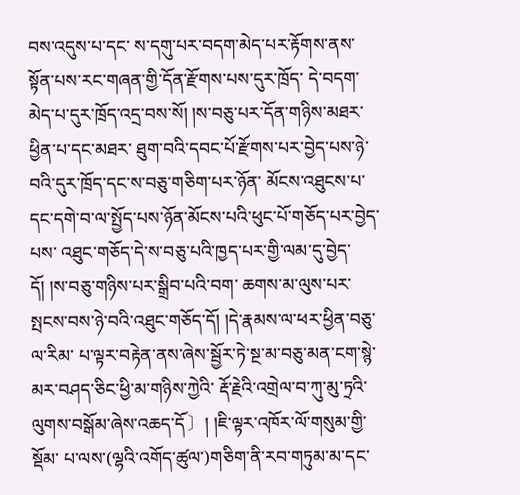བས་འདུས་པ་དང་ ས་དགུ་པར་བདག་མེད་པར་རྟོགས་ནས་སྟོན་པས་རང་གཞན་གྱི་དོན་རྫོགས་པས་དུར་ཁྲོད་ དེ་བདག་མེད་པ་དུར་ཁྲོད་འདྲ་བས་སོ། །ས་བཅུ་པར་དོན་གཉིས་མཐར་ཕྱིན་པ་དང་མཐར་ ཐུག་བའི་དབང་པོ་རྫོགས་པར་བྱེད་པས་ཉེ་བའི་དུར་ཁྲོད་དང་ས་བཅུ་གཅིག་པར་ཉོན་ མོངས་འཐུངས་པ་དང་དགེ་བ་ལ་སྤྱོད་པས་ཉོན་མོངས་པའི་ཕུང་པོ་གཅོད་པར་བྱེད་པས་ འཐུང་གཅོད་དེ་ས་བཅུ་པའི་ཁྱད་པར་གྱི་ལམ་དུ་བྱེད་དོ། །ས་བཅུ་གཉིས་པར་སྒྲིབ་པའི་བག་ ཆགས་མ་ལུས་པར་སྤངས་བས་ཉེ་བའི་འཐུང་གཅོད་དོ། །དེ་རྣམས་ལ་ཕར་ཕྱིན་བཅུ་ལ་རིམ་ པ་ལྟར་བརྟེན་ནས་ཞེས་སྦྱོར་ཏེ་སྔ་མ་བཅུ་མན་ངག་སྙེ་མར་བཤད་ཅིང་ཕྱི་མ་གཉིས་ཀྱེའི་ རྡོ་རྗེའི་འགྲེལ་བ་ཀུ་མུ་ཏྲའི་ལུགས་བསྒོམ་ཞེས་འཆད་དོ〕། །ཇི་ལྟར་འཁོར་ལོ་གསུམ་གྱི་སྡོམ་ པ་ལས་(ལྷའི་འགོད་ཚུལ་)གཅིག་ནི་རབ་གཏུམ་མ་དང་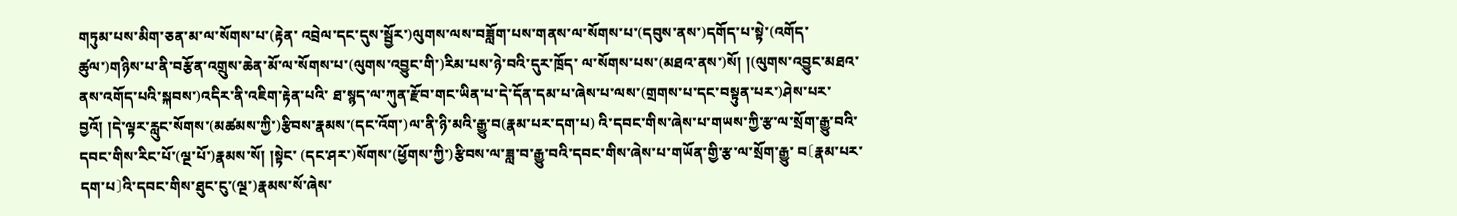གཏུམ་པས་མིག་ཅན་མ་ལ་སོགས་པ་(རྟེན་ འབྲེལ་དང་དུས་སྦྱོར་)ལུགས་ལས་བཟློག་པས་གནས་ལ་སོགས་པ་(དབུས་ནས་)དགོད་པ་སྟེ་(འགོད་ ཚུལ་)གཉིས་པ་ནི་བརྩོན་འགྲུས་ཆེན་མོ་ལ་སོགས་པ་(ལུགས་འབྱུང་གི་)རིམ་པས་ཉེ་བའི་དུར་ཁྲོད་ ལ་སོགས་པས་(མཐའ་ནས་)སོ། །(ལུགས་འབྱུང་མཐའ་ནས་འགོད་པའི་སྐབས་)འདིར་ནི་འཇིག་རྟེན་པའི་ ཐ་སྙད་ལ་ཀུན་རྫོབ་གང་ཡིན་པ་དེ་དོན་དམ་པ་ཞེས་པ་ལས་(གྲགས་པ་དང་བསྟུན་པར་)ཤེས་པར་ བྱའོ། །དེ་ལྟར་རླུང་སོགས་(མཚམས་ཀྱི་)རྩིབས་རྣམས་(དང་འོག་)ལ་ནི་ཉི་མའི་རྒྱུ་བ(རྣམ་པར་དག་པ) འི་དབང་གིས་ཞེས་པ་གཡས་ཀྱི་རྩ་ལ་སྲོག་རྒྱུ་བའི་དབང་གིས་རིང་པོ་(ལྔ་པོ་)རྣམས་སོ། །སྟེང་ (དང་ཤར་)སོགས་(ཕྱོགས་ཀྱི་)རྩིབས་ལ་ཟླ་བ་རྒྱུ་བའི་དབང་གིས་ཞེས་པ་གཡོན་གྱི་རྩ་ལ་སྲོག་རྒྱུ་ བ〔རྣམ་པར་དག་པ〕འི་དབང་གིས་ཐུང་ངུ་(ལྔ་)རྣམས་སོ་ཞེས་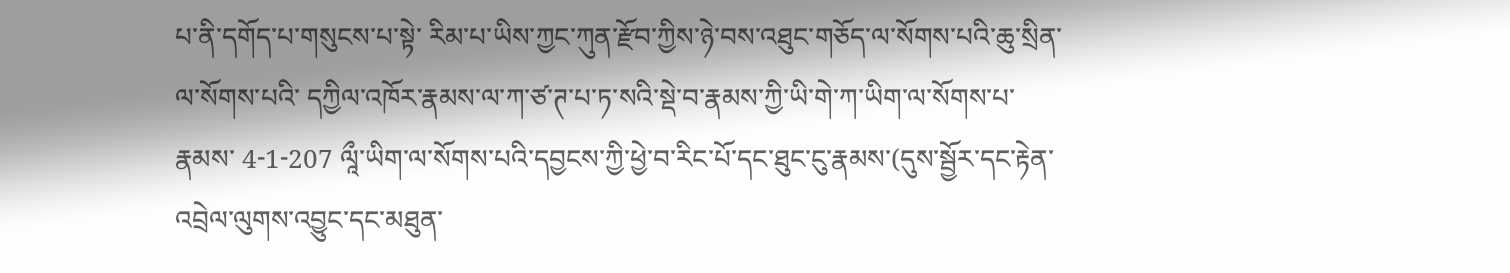པ་ནི་དགོད་པ་གསུངས་པ་སྟེ་ རིམ་པ་ཡིས་ཀྱང་ཀུན་རྫོབ་ཀྱིས་ཉེ་བས་འཐུང་གཅོད་ལ་སོགས་པའི་ཆུ་སྲིན་ལ་སོགས་པའི་ དཀྱིལ་འཁོར་རྣམས་ལ་ཀ་ཙ་ཊ་པ་ཏ་སའི་སྡེ་བ་རྣམས་ཀྱི་ཡི་གེ་ཀ་ཡིག་ལ་སོགས་པ་རྣམས་ 4-1-207 ལཱྀ་ཡིག་ལ་སོགས་པའི་དབྱངས་ཀྱི་ཕྱེ་བ་རིང་པོ་དང་ཐུང་ངུ་རྣམས་(དུས་སྦྱོར་དང་རྟེན་ འབྲེལ་ལུགས་འབྱུང་དང་མཐུན་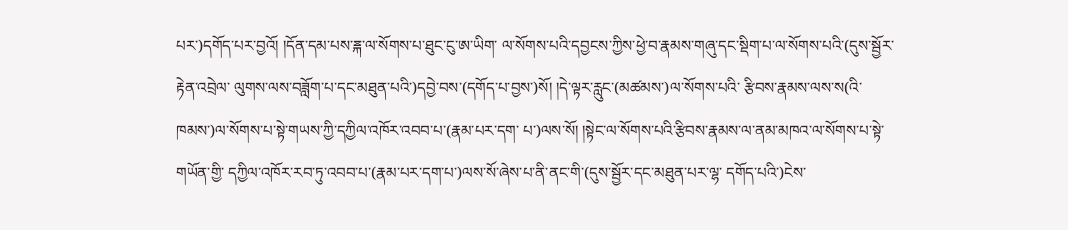པར་)དགོད་པར་བྱའོ། །དོན་དམ་པས་ྈྐ་ལ་སོགས་པ་ཐུང་ངུ་ཨ་ཡིག་ ལ་སོགས་པའི་དབྱངས་ཀྱིས་ཕྱེ་བ་རྣམས་གཞུ་དང་སྡིག་པ་ལ་སོགས་པའི་(དུས་སྦྱོར་རྟེན་འབྲེལ་ ལུགས་ལས་བཟློག་པ་དང་མཐུན་པའི་)དབྱེ་བས་(དགོད་པ་བྱས་)སོ། །དེ་ལྟར་རླུང་(མཚམས་)ལ་སོགས་པའི་ རྩིབས་རྣམས་ལས་ས(འི་ཁམས་)ལ་སོགས་པ་སྟེ་གཡས་ཀྱི་དཀྱིལ་འཁོར་འབབ་པ་(རྣམ་པར་དག་ པ་)ལས་སོ། །སྟེང་ལ་སོགས་པའི་རྩིབས་རྣམས་ལ་ནམ་མཁའ་ལ་སོགས་པ་སྟེ་གཡོན་གྱི་ དཀྱིལ་འཁོར་རབ་ཏུ་འབབ་པ་(རྣམ་པར་དག་པ་)ལས་སོ་ཞེས་པ་ནི་ནང་གི་(དུས་སྦྱོར་དང་མཐུན་པར་ལྷ་ དགོད་པའི་)ངེས་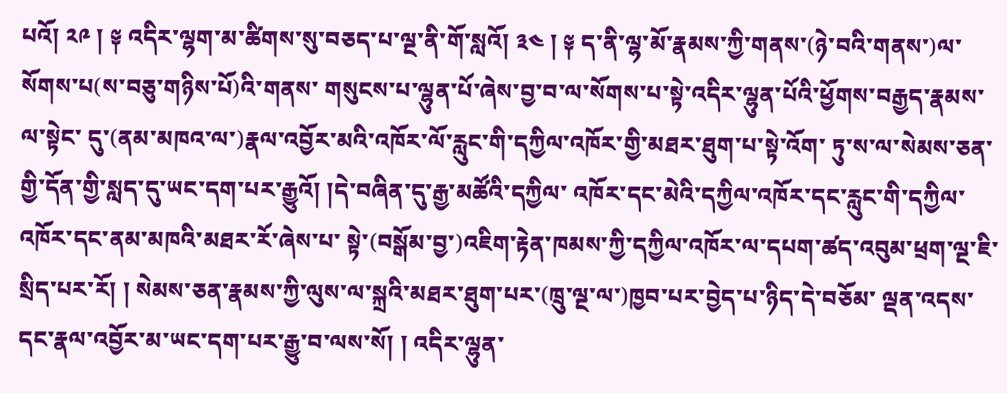པའོ། ༢༩ ། ༈ འདིར་ལྷག་མ་ཚིགས་སུ་བཅད་པ་ལྔ་ནི་གོ་སླའོ། ༣༤ ། ༈ ད་ནི་ལྷ་མོ་རྣམས་ཀྱི་གནས་(ཉེ་བའི་གནས་)ལ་སོགས་པ(ས་བཅུ་གཉིས་པོ)འི་གནས་ གསུངས་པ་ལྷུན་པོ་ཞེས་བྱ་བ་ལ་སོགས་པ་སྟེ་འདིར་ལྷུན་པོའི་ཕྱོགས་བརྒྱད་རྣམས་ལ་སྟེང་ དུ་(ནམ་མཁའ་ལ་)རྣལ་འབྱོར་མའི་འཁོར་ལོ་རླུང་གི་དཀྱིལ་འཁོར་གྱི་མཐར་ཐུག་པ་སྟེ་འོག་ ཏུ་ས་ལ་སེམས་ཅན་གྱི་དོན་གྱི་སླད་དུ་ཡང་དག་པར་རྒྱུའོ། །དེ་བཞིན་དུ་རྒྱ་མཚོའི་དཀྱིལ་ འཁོར་དང་མེའི་དཀྱིལ་འཁོར་དང་རླུང་གི་དཀྱིལ་འཁོར་དང་ནམ་མཁའི་མཐར་རོ་ཞེས་པ་ སྟེ་(བསྒོམ་བྱ་)འཇིག་རྟེན་ཁམས་ཀྱི་དཀྱིལ་འཁོར་ལ་དཔག་ཚད་འབུམ་ཕྲག་ལྔ་ཇི་སྲིད་པར་རོ། ། སེམས་ཅན་རྣམས་ཀྱི་ལུས་ལ་སྐྲའི་མཐར་ཐུག་པར་(ཁྲུ་ལྔ་ལ་)ཁྱབ་པར་བྱེད་པ་ཉིད་དེ་བཅོམ་ ལྡན་འདས་དང་རྣལ་འབྱོར་མ་ཡང་དག་པར་རྒྱུ་བ་ལས་སོ། ། འདིར་ལྷུན་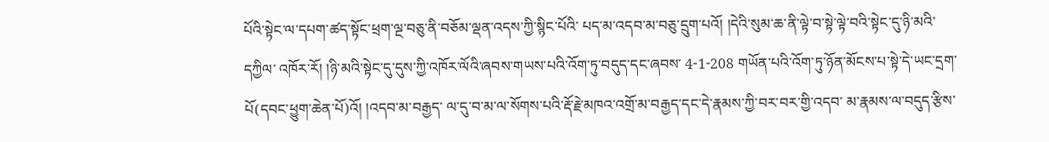པོའི་སྟེང་ལ་དཔག་ཚད་སྟོང་ཕྲག་ལྔ་བཅུ་ནི་བཅོམ་ལྡན་འདས་ཀྱི་སྙིང་པོའི་ པད་མ་འདབ་མ་བཅུ་དྲུག་པའོ། །དེའི་སུམ་ཆ་ནི་ལྟེ་བ་སྟེ་ལྟེ་བའི་སྟེང་དུ་ཉི་མའི་དཀྱིལ་ འཁོར་རོ། །ཉི་མའི་སྟེང་དུ་དུས་ཀྱི་འཁོར་ལོའི་ཞབས་གཡས་པའི་འོག་ཏུ་བདུད་དང་ཞབས་ 4-1-208 གཡོན་པའི་འོག་ཏུ་ཉོན་མོངས་པ་སྟེ་དེ་ཡང་དྲག་པོ(དབང་ཕྱུག་ཆེན་པོ)འོ། །འདབ་མ་བརྒྱད་ ལ་དུ་བ་མ་ལ་སོགས་པའི་རྡོ་རྗེ་མཁའ་འགྲོ་མ་བརྒྱད་དང་དེ་རྣམས་ཀྱི་བར་བར་གྱི་འདབ་ མ་རྣམས་ལ་བདུད་རྩིས་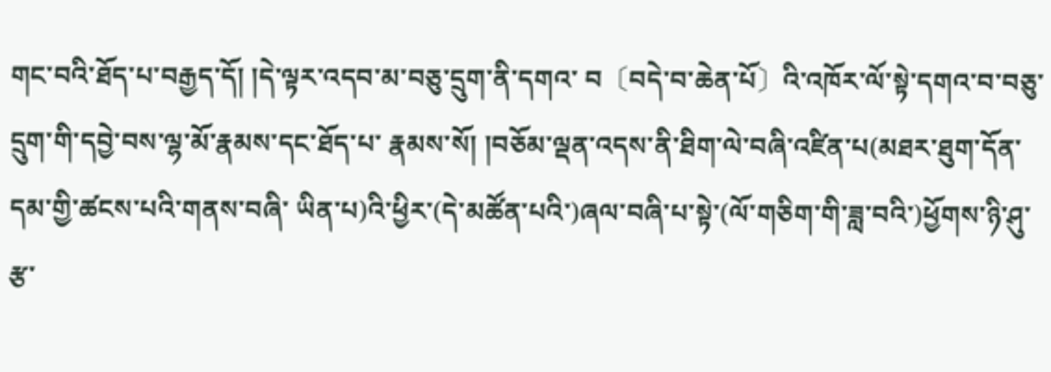གང་བའི་ཐོད་པ་བརྒྱད་དོ། །དེ་ལྟར་འདབ་མ་བཅུ་དྲུག་ནི་དགའ་ བ〔བདེ་བ་ཆེན་པོ〕འི་འཁོར་ལོ་སྟེ་དགའ་བ་བཅུ་དྲུག་གི་དབྱེ་བས་ལྷ་མོ་རྣམས་དང་ཐོད་པ་ རྣམས་སོ། །བཅོམ་ལྡན་འདས་ནི་ཐིག་ལེ་བཞི་འཛིན་པ(མཐར་ཐུག་དོན་དམ་གྱི་ཚངས་པའི་གནས་བཞི་ ཡིན་པ)འི་ཕྱིར་(དེ་མཚོན་པའི་)ཞལ་བཞི་པ་སྟེ་(ལོ་གཅིག་གི་ཟླ་བའི་)ཕྱོགས་ཉི་ཤུ་རྩ་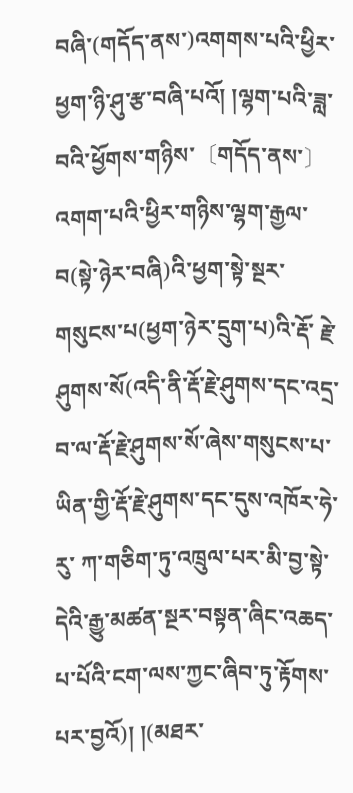བཞི་(གདོད་ནས་)འགགས་པའི་ཕྱིར་ཕྱག་ཉི་ཤུ་རྩ་བཞི་པའོ། །ལྷག་པའི་ཟླ་བའི་ཕྱོགས་གཉིས་〔གདོད་ནས་〕 འགག་པའི་ཕྱིར་གཉིས་ལྷག་རྒྱལ་བ(སྟེ་ཉེར་བཞི)འི་ཕྱག་སྟེ་སྔར་གསུངས་པ(ཕྱག་ཉེར་དྲུག་པ)འི་རྡོ་ རྗེ་ཤུགས་སོ(འདི་ནི་རྡོ་རྗེ་ཤུགས་དང་འདྲ་བ་ལ་རྡོ་རྗེ་ཤུགས་སོ་ཞེས་གསུངས་པ་ཡིན་གྱི་རྡོ་རྗེ་ཤུགས་དང་དུས་འཁོར་ཧེ་རུ་ ཀ་གཅིག་ཏུ་འཁྲུལ་པར་མི་བྱ་སྟེ་དེའི་རྒྱུ་མཚན་སྔར་བསྟན་ཞིང་འཆད་པ་པོའི་ངག་ལས་ཀྱང་ཞིབ་ཏུ་རྟོགས་པར་བྱའོ)། །(མཐར་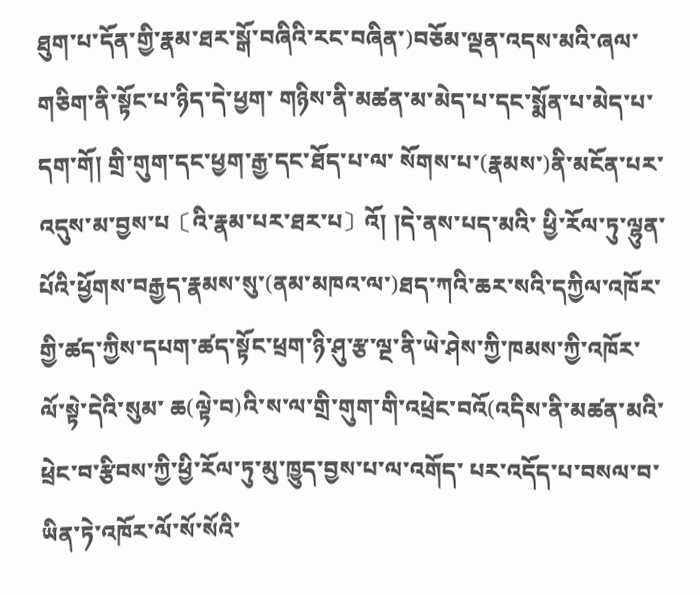ཐུག་པ་དོན་གྱི་རྣམ་ཐར་སྒོ་བཞིའི་རང་བཞིན་)བཅོམ་ལྡན་འདས་མའི་ཞལ་གཅིག་ནི་སྟོང་པ་ཉིད་དེ་ཕྱག་ གཉིས་ནི་མཚན་མ་མེད་པ་དང་སྨོན་པ་མེད་པ་དག་གོ། གྲི་གུག་དང་ཕྱག་རྒྱ་དང་ཐོད་པ་ལ་ སོགས་པ་(རྣམས་)ནི་མངོན་པར་འདུས་མ་བྱས་པ〔འི་རྣམ་པར་ཐར་པ〕འོ། །དེ་ནས་པད་མའི་ ཕྱི་རོལ་ཏུ་ལྷུན་པོའི་ཕྱོགས་བརྒྱད་རྣམས་སུ་(ནམ་མཁའ་ལ་)ཐད་ཀའི་ཆར་སའི་དཀྱིལ་འཁོར་ གྱི་ཚད་ཀྱིས་དཔག་ཚད་སྟོང་ཕྲག་ཉི་ཤུ་རྩ་ལྔ་ནི་ཡེ་ཤེས་ཀྱི་ཁམས་ཀྱི་འཁོར་ལོ་སྟེ་དེའི་སུམ་ ཆ(ལྟེ་བ)འི་ས་ལ་གྲི་གུག་གི་འཕྲེང་བའོ(འདིས་ནི་མཚན་མའི་ཕྲེང་བ་རྩིབས་ཀྱི་ཕྱི་རོལ་ཏུ་མུ་ཁྱུད་བྱས་པ་ལ་འགོད་ པར་འདོད་པ་བསལ་བ་ཡིན་ཏེ་འཁོར་ལོ་སོ་སོའི་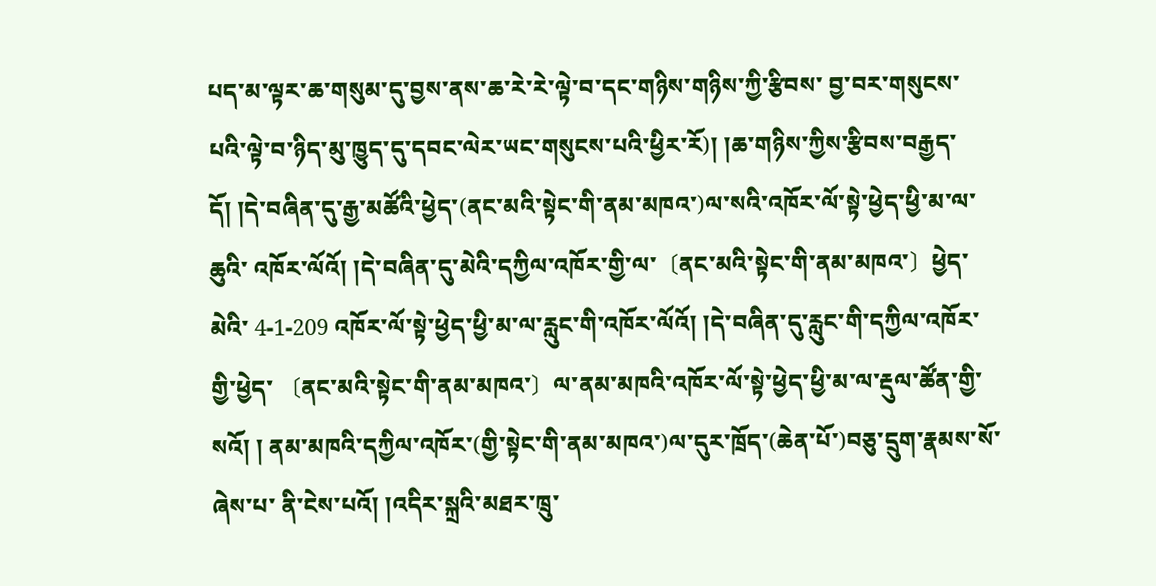པད་མ་ལྟར་ཆ་གསུམ་དུ་བྱས་ནས་ཆ་རེ་རེ་ལྟེ་བ་དང་གཉིས་གཉིས་ཀྱི་རྩིབས་ བྱ་བར་གསུངས་པའི་ལྟེ་བ་ཉིད་མུ་ཁྱུད་དུ་དབང་ལེར་ཡང་གསུངས་པའི་ཕྱིར་རོ)། །ཆ་གཉིས་ཀྱིས་རྩིབས་བརྒྱད་ དོ། །དེ་བཞིན་དུ་རྒྱ་མཚོའི་ཕྱེད་(ནང་མའི་སྟེང་གི་ནམ་མཁའ་)ལ་སའི་འཁོར་ལོ་སྟེ་ཕྱེད་ཕྱི་མ་ལ་ཆུའི་ འཁོར་ལོའོ། །དེ་བཞིན་དུ་མེའི་དཀྱིལ་འཁོར་གྱི་ལ་〔ནང་མའི་སྟེང་གི་ནམ་མཁའ་〕ཕྱེད་མེའི་ 4-1-209 འཁོར་ལོ་སྟེ་ཕྱེད་ཕྱི་མ་ལ་རླུང་གི་འཁོར་ལོའོ། །དེ་བཞིན་དུ་རླུང་གི་དཀྱིལ་འཁོར་གྱི་ཕྱེད་ 〔ནང་མའི་སྟེང་གི་ནམ་མཁའ་〕ལ་ནམ་མཁའི་འཁོར་ལོ་སྟེ་ཕྱེད་ཕྱི་མ་ལ་རྡུལ་ཚོན་གྱི་སའོ། ། ནམ་མཁའི་དཀྱིལ་འཁོར་(གྱི་སྟེང་གི་ནམ་མཁའ་)ལ་དུར་ཁྲོད་(ཆེན་པོ་)བཅུ་དྲུག་རྣམས་སོ་ཞེས་པ་ ནི་ངེས་པའོ། །འདིར་སྐྲའི་མཐར་ཁྲུ་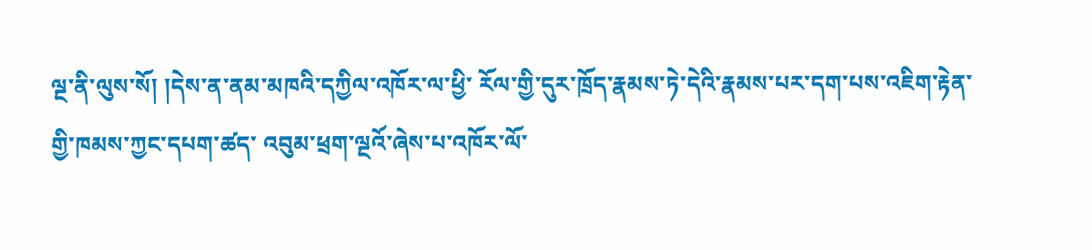ལྔ་ནི་ལུས་སོ། །དེས་ན་ནམ་མཁའི་དཀྱིལ་འཁོར་ལ་ཕྱི་ རོལ་གྱི་དུར་ཁྲོད་རྣམས་ཏེ་དེའི་རྣམས་པར་དག་པས་འཇིག་རྟེན་གྱི་ཁམས་ཀྱང་དཔག་ཚད་ འབུམ་ཕྲག་ལྔའོ་ཞེས་པ་འཁོར་ལོ་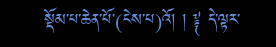སྡོམ་པ་ཆེན་པོ་(ངེས་པ)འོ། ། ༈ དེ་ལྟར་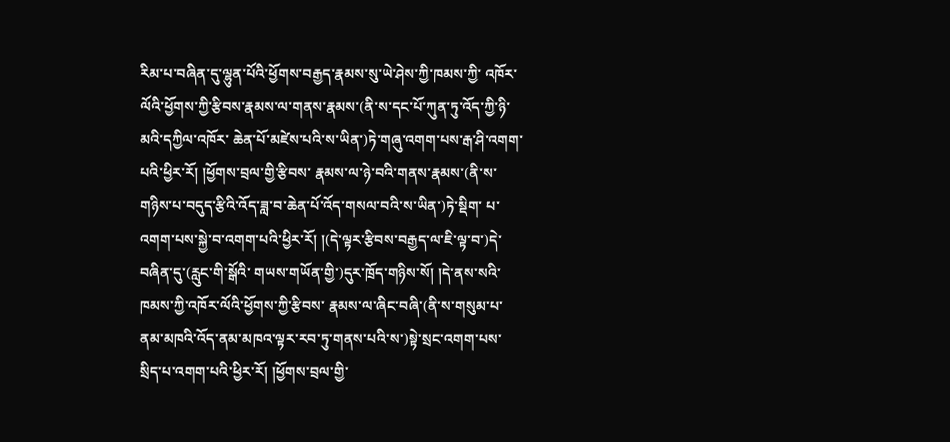རིམ་པ་བཞིན་དུ་ལྷུན་པོའི་ཕྱོགས་བརྒྱད་རྣམས་སུ་ཡེ་ཤེས་ཀྱི་ཁམས་ཀྱི་ འཁོར་ལོའི་ཕྱོགས་ཀྱི་རྩིབས་རྣམས་ལ་གནས་རྣམས་(ནི་ས་དང་པོ་ཀུན་ཏུ་འོད་ཀྱི་ཉི་མའི་དཀྱིལ་འཁོར་ ཆེན་པོ་མཛེས་པའི་ས་ཡིན་)ཏེ་གཞུ་འགག་པས་རྒ་ཤི་འགག་པའི་ཕྱིར་རོ། །ཕྱོགས་བྲལ་གྱི་རྩིབས་ རྣམས་ལ་ཉེ་བའི་གནས་རྣམས་(ནི་ས་གཉིས་པ་བདུད་རྩིའི་འོད་ཟླ་བ་ཆེན་པོ་འོད་གསལ་བའི་ས་ཡིན་)ཏེ་སྡིག་ པ་འགག་པས་སྐྱེ་བ་འགག་པའི་ཕྱིར་རོ། །(དེ་ལྟར་རྩིབས་བརྒྱད་ལ་ཇི་ལྟ་བ་)དེ་བཞིན་དུ་(རླུང་གི་སྒོའི་ གཡས་གཡོན་གྱི་)དུར་ཁྲོད་གཉིས་སོ། །དེ་ནས་སའི་ཁམས་ཀྱི་འཁོར་ལོའི་ཕྱོགས་ཀྱི་རྩིབས་ རྣམས་ལ་ཞིང་བཞི་(ནི་ས་གསུམ་པ་ནམ་མཁའི་འོད་ནམ་མཁའ་ལྟར་རབ་ཏུ་གནས་པའི་ས་)སྟེ་སྲང་འགག་པས་ སྲིད་པ་འགག་པའི་ཕྱིར་རོ། །ཕྱོགས་བྲལ་གྱི་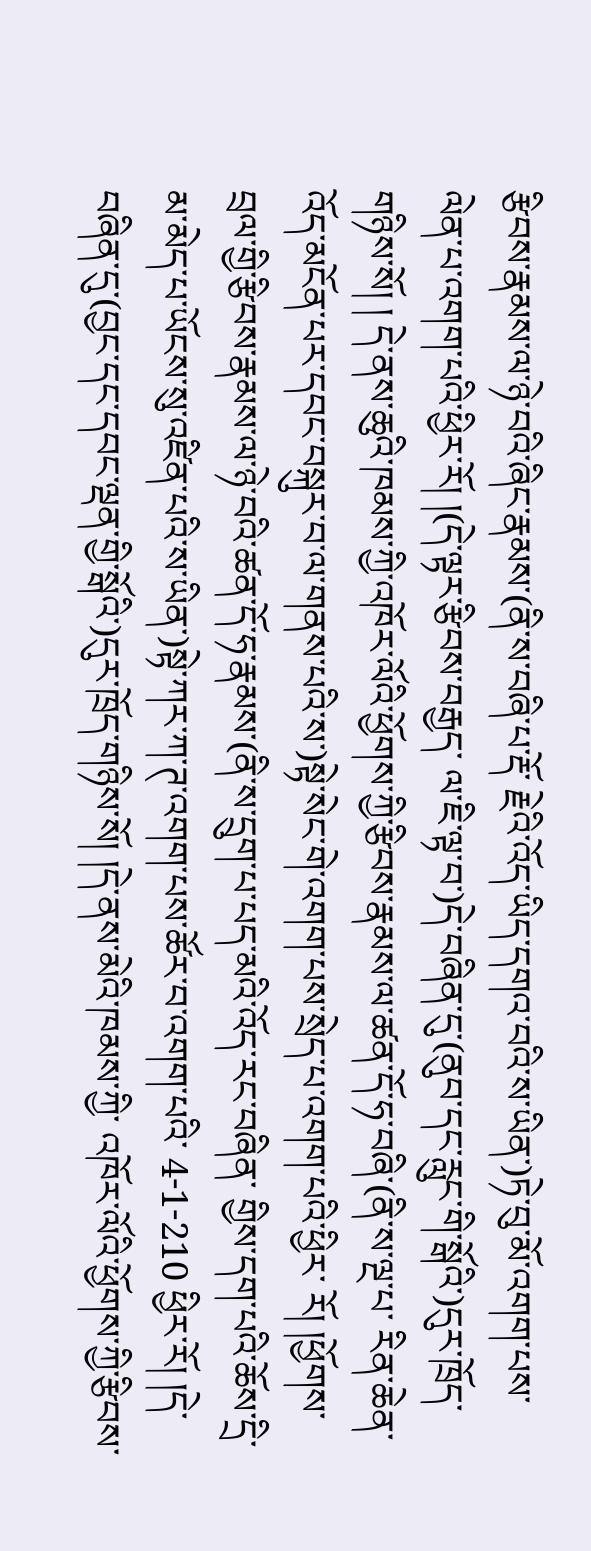རྩིབས་རྣམས་ལ་ཉེ་བའི་ཞིང་རྣམས་(ནི་ས་བཞི་པ་རྡོ་ རྗེའི་འོད་ཡིད་དགའ་བའི་ས་ཡིན་)ཏེ་བུ་མོ་འགག་པས་ལེན་པ་འགག་པའི་ཕྱིར་རོ། །(དེ་ལྟར་རྩིབས་བརྒྱད་ ལ་ཇི་ལྟ་བ་)དེ་བཞིན་དུ་(ནུབ་དང་རླུང་གི་སྒོའི་)དུར་ཁྲོད་གཉིས་སོ། ། དེ་ནས་ཆུའི་ཁམས་ཀྱི་འཁོར་ལོའི་ཕྱོགས་ཀྱི་རྩིབས་རྣམས་ལ་ཚན་དོ་ཧ་བཞི་(ནི་ས་ལྔ་པ་ རིན་ཆེན་འོད་མངོན་པར་དབང་བསྐུར་བ་ལ་གནས་པའི་ས་)སྟེ་སེང་གེ་འགག་པས་སྲེད་པ་འགག་པའི་ཕྱིར་ རོ། །ཕྱོགས་བྲལ་གྱི་རྩིབས་རྣམས་ལ་ཉེ་བའི་ཚན་དོ་ཧ་རྣམས་(ནི་ས་དྲུག་པ་པད་མའི་འོད་རང་བཞིན་ གྱིས་དག་པའི་ཆོས་དྲི་མ་མེད་པ་ཡོངས་སུ་འཛིན་པའི་ས་ཡིན་)སྟེ་ཀར་ཀ་ཊ་འགག་པས་ཚོར་བ་འགག་པའི་ 4-1-210 ཕྱིར་རོ། །དེ་བཞིན་དུ་(བྱང་དང་དབང་ལྡན་གྱི་སྒོའི་)དུར་ཁྲོད་གཉིས་སོ། །དེ་ནས་མེའི་ཁམས་ཀྱི་ འཁོར་ལོའི་ཕྱོགས་ཀྱི་རྩིབས་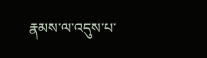རྣམས་ལ་འདུས་པ་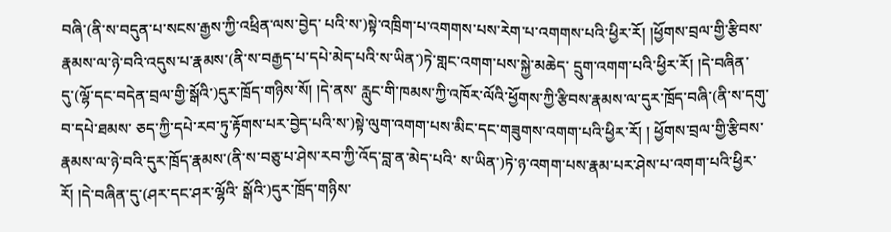བཞི་(ནི་ས་བདུན་པ་སངས་རྒྱས་ཀྱི་འཕྲིན་ལས་བྱེད་ པའི་ས་)སྟེ་འཁྲིག་པ་འགགས་པས་རེག་པ་འགགས་པའི་ཕྱིར་རོ། །ཕྱོགས་བྲལ་གྱི་རྩིབས་ རྣམས་ལ་ཉེ་བའི་འདུས་པ་རྣམས་(ནི་ས་བརྒྱད་པ་དཔེ་མེད་པའི་ས་ཡིན་)ཏེ་གླང་འགག་པས་སྐྱེ་མཆེད་ དྲུག་འགག་པའི་ཕྱིར་རོ། །དེ་བཞིན་དུ་(ལྷོ་དང་བདེན་བྲལ་གྱི་སྒོའི་)དུར་ཁྲོད་གཉིས་སོ། །དེ་ནས་ རླུང་གི་ཁམས་ཀྱི་འཁོར་ལོའི་ཕྱོགས་ཀྱི་རྩིབས་རྣམས་ལ་དུར་ཁྲོད་བཞི་(ནི་ས་དགུ་བ་དཔེ་ཐམས་ ཅད་ཀྱི་དཔེ་རབ་ཏུ་རྟོགས་པར་བྱེད་པའི་ས་)སྟེ་ལུག་འགག་པས་མིང་དང་གཟུགས་འགག་པའི་ཕྱིར་རོ། ། ཕྱོགས་བྲལ་གྱི་རྩིབས་རྣམས་ལ་ཉེ་བའི་དུར་ཁྲོད་རྣམས་(ནི་ས་བཅུ་པ་ཤེས་རབ་ཀྱི་འོད་བླ་ན་མེད་པའི་ ས་ཡིན་)ཏེ་ཉ་འགག་པས་རྣམ་པར་ཤེས་པ་འགག་པའི་ཕྱིར་རོ། །དེ་བཞིན་དུ་(ཤར་དང་ཤར་ལྷོའི་ སྒོའི་)དུར་ཁྲོད་གཉིས་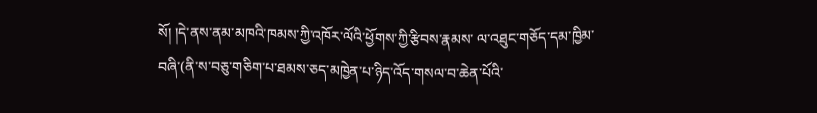སོ། །དེ་ནས་ནམ་མཁའི་ཁམས་ཀྱི་འཁོར་ལོའི་ཕྱོགས་ཀྱི་རྩིབས་རྣམས་ ལ་འཐུང་གཅོད་དམ་ཁྱིམ་བཞི་(ནི་ས་བཅུ་གཅིག་པ་ཐམས་ཅད་མཁྱེན་པ་ཉིད་འོད་གསལ་བ་ཆེན་པོའི་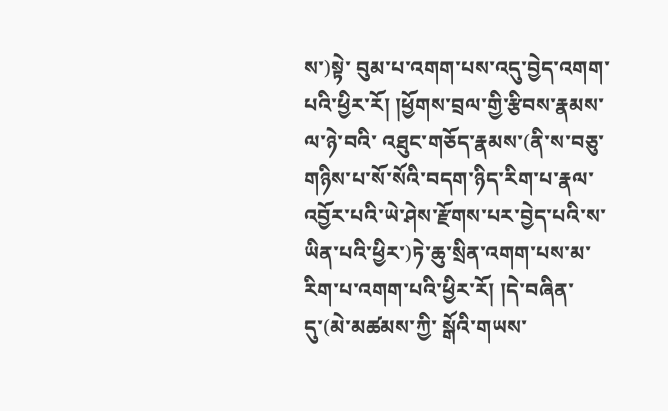ས་)སྟེ་ བུམ་པ་འགག་པས་འདུ་བྱེད་འགག་པའི་ཕྱིར་རོ། །ཕྱོགས་བྲལ་གྱི་རྩིབས་རྣམས་ལ་ཉེ་བའི་ འཐུང་གཅོད་རྣམས་(ནི་ས་བཅུ་གཉིས་པ་སོ་སོའི་བདག་ཉིད་རིག་པ་རྣལ་འབྱོར་པའི་ཡེ་ཤེས་རྫོགས་པར་བྱེད་པའི་ས་ ཡིན་པའི་ཕྱིར་)ཏེ་ཆུ་སྲིན་འགག་པས་མ་རིག་པ་འགག་པའི་ཕྱིར་རོ། །དེ་བཞིན་དུ་(མེ་མཚམས་ཀྱི་ སྒོའི་གཡས་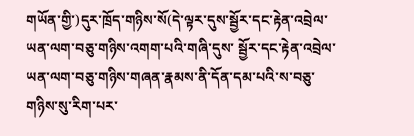གཡོན་གྱི་)དུར་ཁྲོད་གཉིས་སོ(དེ་ལྟར་དུས་སྦྱོར་དང་རྟེན་འབྲེལ་ཡན་ལག་བཅུ་གཉིས་འགག་པའི་གཞི་དུས་ སྦྱོར་དང་རྟེན་འབྲེལ་ཡན་ལག་བཅུ་གཉིས་གཞན་རྣམས་ནི་དོན་དམ་པའི་ས་བཅུ་གཉིས་སུ་རིག་པར་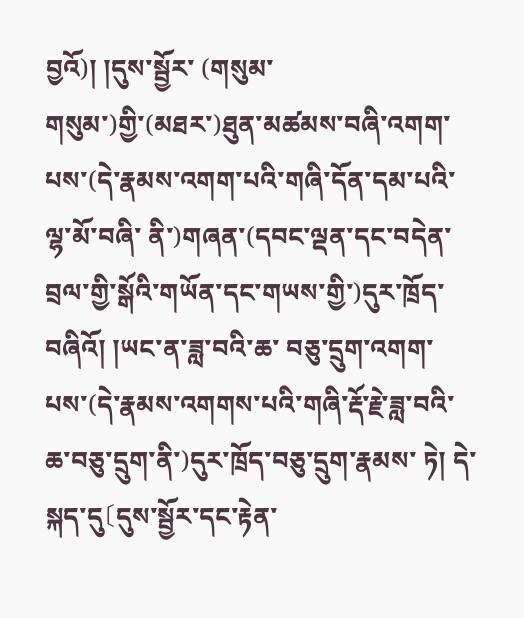བྱའོ)། །དུས་སྦྱོར་ (གསུམ་གསུམ་)གྱི་(མཐར་)ཐུན་མཚམས་བཞི་འགག་པས་(དེ་རྣམས་འགག་པའི་གཞི་དོན་དམ་པའི་ལྷ་མོ་བཞི་ ནི་)གཞན་(དབང་ལྡན་དང་བདེན་བྲལ་གྱི་སྒོའི་གཡོན་དང་གཡས་གྱི་)དུར་ཁྲོད་བཞིའོ། །ཡང་ན་ཟླ་བའི་ཆ་ བཅུ་དྲུག་འགག་པས་(དེ་རྣམས་འགགས་པའི་གཞི་རྡོ་རྗེ་ཟླ་བའི་ཆ་བཅུ་དྲུག་ནི་)དུར་ཁྲོད་བཅུ་དྲུག་རྣམས་ ཏེ། དེ་སྐད་དུ〔དུས་སྦྱོར་དང་རྟེན་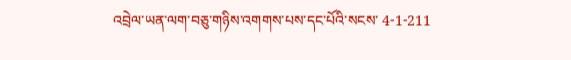འབྲེལ་ཡན་ལག་བཅུ་གཉིས་འགགས་པས་དང་པོའི་སངས་ 4-1-211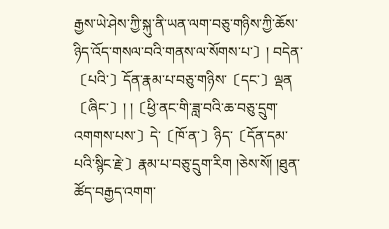རྒྱས་ཡེ་ཤེས་ཀྱི་སྐུ་ནི་ཡན་ལག་བཅུ་གཉིས་ཀྱི་ཆོས་ཉིད་འོད་གསལ་བའི་གནས་ལ་སོགས་པ་〕། བདེན་ 〔པའི་〕དོན་རྣམ་པ་བཅུ་གཉིས་〔དང་〕ལྡན〔ཞིང་〕། །〔ཕྱི་ནང་གི་ཟླ་བའི་ཆ་བཅུ་དྲུག་ འགགས་པས་〕དེ་〔ཁོ་ན་〕ཉིད་〔དོན་དམ་པའི་སྙིང་རྗེ་〕རྣམ་པ་བཅུ་དྲུག་རིག །ཅེས་སོ། །ཐུན་ ཚོད་བརྒྱད་འགག་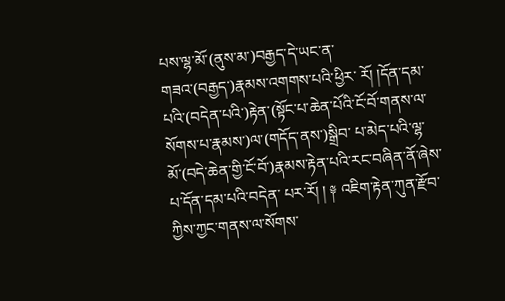པས་ལྷ་མོ་(ནུས་མ་)བརྒྱད་དེ་ཡང་ན་གཟའ་(བརྒྱད་)རྣམས་འགགས་པའི་ཕྱིར་ རོ། །དོན་དམ་པའི་(བདེན་པའི་)རྟེན་(སྟོང་པ་ཆེན་པོའི་ངོ་བོ་གནས་ལ་སོགས་པ་རྣམས་)ལ་(གདོད་ནས་)སྒྲིབ་ པ་མེད་པའི་ལྷ་མོ་(བདེ་ཆེན་གྱི་ངོ་བོ་)རྣམས་རྟེན་པའི་རང་བཞིན་ནོ་ཞེས་པ་དོན་དམ་པའི་བདེན་ པར་རོ། ། ༈ འཇིག་རྟེན་ཀུན་རྫོབ་ཀྱིས་ཀྱང་གནས་ལ་སོགས་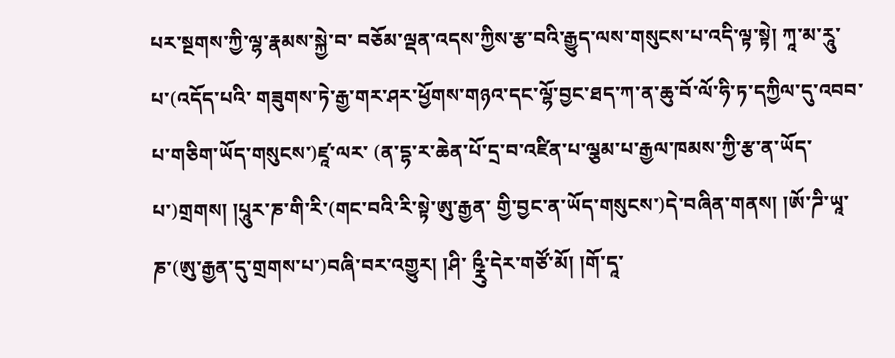པར་སྔགས་ཀྱི་ལྷ་རྣམས་སྐྱེ་བ་ བཅོམ་ལྡན་འདས་ཀྱིས་རྩ་བའི་རྒྱུད་ལས་གསུངས་པ་འདི་ལྟ་སྟེ། ཀཱ་མ་རཱུ་པ་(འདོད་པའི་ གཟུགས་ཏེ་རྒྱ་གར་ཤར་ཕྱོགས་གཉའ་དང་ལྷོ་བྱང་ཐད་ཀ་ན་ཆུ་བོ་ལོ་ཧི་ཏ་དཀྱིལ་དུ་འབབ་པ་གཅིག་ཡོད་གསུངས་)ཛཱ་ལར་ (ན་དྷ་ར་ཆེན་པོ་དྲ་བ་འཛིན་པ་ལྕམ་པ་རྒྱལ་ཁམས་ཀྱི་རྩ་ན་ཡོད་པ་)གྲགས། །པཱུར་ཎ་གི་རི་(གང་བའི་རི་སྟེ་ཨུ་རྒྱན་ གྱི་བྱང་ན་ཡོད་གསུངས་)དེ་བཞིན་གནས། །ཨོ་ཌི་ཡཱ་ཎ་(ཨུ་རྒྱན་དུ་གྲགས་པ་)བཞི་བར་འགྱུར། །ཤི་ ཥྼྀུ་དེར་གཙོ་མོ། །གོ་དཱ་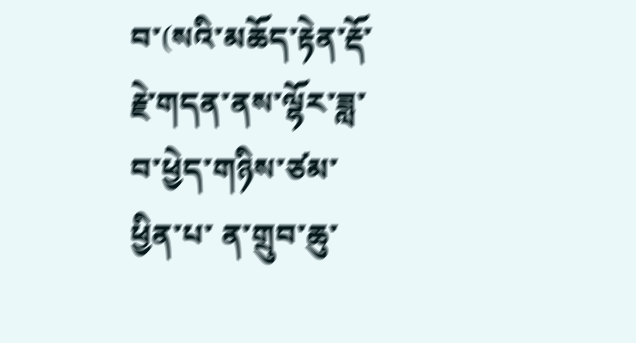བ་(སའི་མཆོད་རྟེན་རྡོ་རྗེ་གདན་ནས་ལྷོར་ཟླ་བ་ཕྱེད་གཉིས་ཙམ་ཕྱིན་པ་ ན་གྲུབ་ཆུ་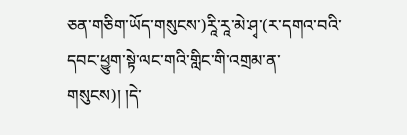ཅན་གཅིག་ཡོད་གསུངས་)རཱི་རཱ་མེ་ཤྭ་(ར་དགའ་བའི་དབང་ཕྱུག་སྟེ་ལང་གའི་གླིང་གི་འགྲམ་ན་གསུངས)། །དེ་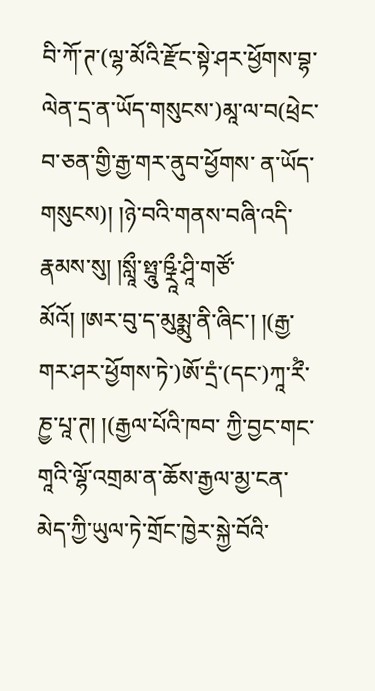བི་ཀོ་ཊ་(ལྷ་མོའི་རྫོང་སྟེ་ཤར་ཕྱོགས་བྷ་ལེན་དྲ་ན་ཡོད་གསུངས་)མཱ་ལ་བ(ཕྲེང་བ་ཅན་གྱི་རྒྱ་གར་ནུབ་ཕྱོགས་ ན་ཡོད་གསུངས)། །ཉེ་བའི་གནས་བཞི་འདི་རྣམས་སུ། །སླཱྀ་ྉྤཱུ་ཥྼཱྀ་ཤཱི་གཙོ་ མོའོ། །ཨར་བུ་ད་མུམྨུ་ནི་ཞིང་། །(རྒྱ་གར་ཤར་ཕྱོགས་ཏེ་)ཨོ་དྲཾ་(དང་)ཀཱ་རྀཾ་ཎྱ་པཱ་ཊ། །(རྒྱལ་པོའི་ཁབ་ ཀྱི་བྱང་གང་གཱའི་ལྷོ་འགྲམ་ན་ཆོས་རྒྱལ་མྱ་ངན་མེད་ཀྱི་ཡུལ་ཏེ་གྲོང་ཁྱེར་སྐྱེ་བོའི་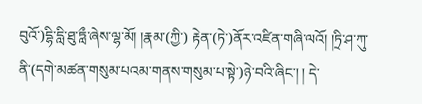བུའོ་)དྷི་དླི་ཐུ་ཏླྀ་ཞེས་ལྷ་མོ། །རྣམ་(ཀྱི་) རྟེན་(ཏེ་)ནོར་འཛིན་གཞི་ལའོ། །ཏྲི་ཤ་ཀུ་ནི་(དགེ་མཚན་གསུམ་པའམ་གནས་གསུམ་པ་སྟེ་)ཉེ་བའི་ཞིང་། ། དེ་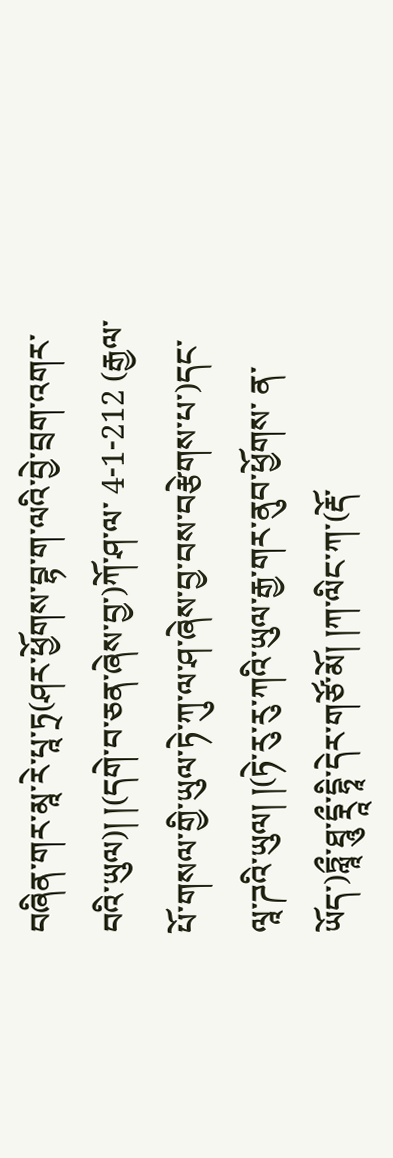བཞིན་གར་མཱ་རེ་པཱ་ཏྲ(ཤར་ཕྱོགས་བྷ་ག་ལའི་བྱེ་བྲག་འགར་བའི་ཡུལ)། །(དགེ་བ་ཅན་ཞེས་བྱ་)ཀོ་ཤ་ལ་ 4-1-212 (རྒྱལ་པོ་གསལ་གྱི་ཡུལ་ཏེ་ཀུ་ལ་ཤ་ཞེས་བྱ་བས་བརྩེགས་པ་)དང་ལཱ་ཌའི་ཡུལ། །(ཏེ་རུ་རུ་ཀའི་ཡུལ་རྒྱ་གར་ནུབ་ཕྱོགས་ ན་ཡོད་)ཏླཱྀ་ཐཱུ་དྼཱྀ་དྷཱི་དེར་གཙོ་མོ། །ཀ་ལིང་ཀ་(རྡོ་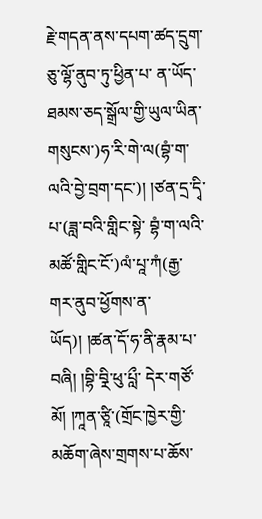རྗེ་གདན་ནས་དཔག་ཚད་དྲུག་ཅུ་ལྷོ་ནུབ་ཏུ་ཕྱིན་པ་ ན་ཡོད་ཐམས་ཅད་སྒྲོལ་གྱི་ཡུལ་ཡིན་གསུངས་)ཧ་རི་གེ་ལ(བྷཾ་ག་ལའི་བྱེ་བྲག་དང་)། །ཙན་དྲ་དྭི་པ་(ཟླ་བའི་གླིང་སྟེ་ བྷཾ་ག་ལའི་མཚོ་གླིང་ངོ་)ལཾ་པཱ་ཀཾ(རྒྱ་གར་ནུབ་ཕྱོགས་ན་ཡོད)། །ཚན་དོ་ཧ་ནི་རྣམ་པ་བཞི། །བྷི་བྼི་ཕུ་པླྀ་ དེར་གཙོ་མོ། །ཀཱན་ཙཱི་(གྲོང་ཁྱེར་གྱི་མཆོག་ཞེས་གྲགས་པ་ཆོས་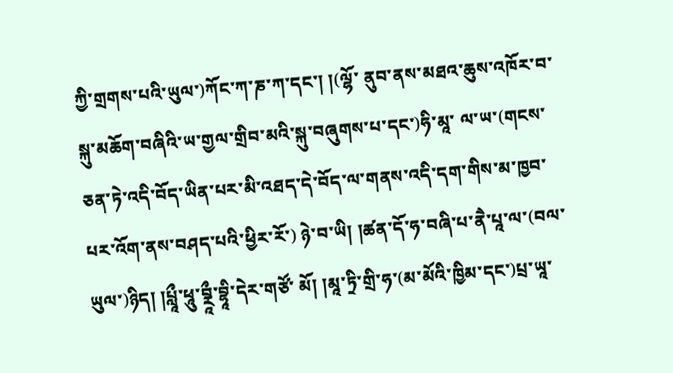ཀྱི་གྲགས་པའི་ཡུལ་)ཀོང་ཀ་ཎ་ཀ་དང་། །(ལྷོ་ ནུབ་ནས་མཐའ་ཆུས་འཁོར་བ་སྐུ་མཆོག་བཞིའི་ཡ་གྱལ་གྲིབ་མའི་སྐུ་བཞུགས་པ་དང་)ཧི་མཱ་ ལ་ཡ་(གངས་ཅན་ཏེ་འདི་བོད་ཡིན་པར་མི་འཐད་དེ་བོད་ལ་གནས་འདི་དག་གིས་མ་ཁྱབ་པར་འོག་ནས་བཤད་པའི་ཕྱིར་རོ་) ཉེ་བ་ཡི། །ཚན་དོ་ཧ་བཞི་པ་ནཻ་པཱ་ལ་(བལ་ཡུལ་)ཉིད། །པླཱྀ་ཕཱུ་བྼཱྀ་བྷཱི་དེར་གཙོ་ མོ། །མཱ་ཏྲི་གྲི་ཧ་(མ་མོའི་ཁྱིམ་དང་)པྲ་ཡཱ་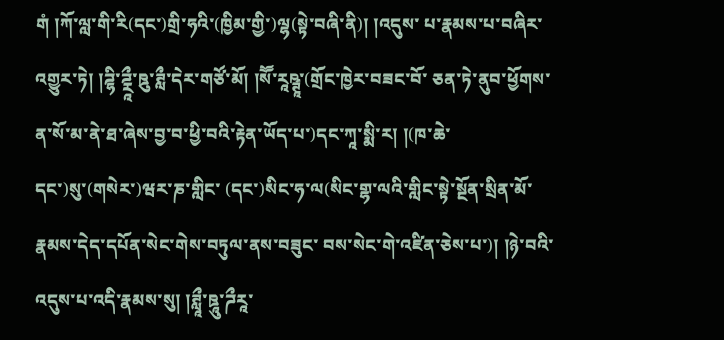གཾ །ཀོ་ལླ་གི་རི(དང་)གྲི་ཧའི་(ཁྱིམ་གྱི་)ལྷ(སྟེ་བཞི་ནི)། །འདུས་ པ་རྣམས་པ་བཞིར་འགྱུར་ཏེ། །ཌྷི་ཌྼཱྀ་ཋུ་ཊླྀ་དེར་གཙོ་མོ། །སཽ་རཱཥྚཱ་(གྲོང་ཁྱེར་བཟང་བོ་ ཅན་ཏེ་ནུབ་ཕྱོགས་ན་སོ་མ་ནེ་ཐ་ཞེས་བྱ་བ་ཕྱི་བའི་རྟེན་ཡོད་པ་)དང་ཀཱ་སྨི་ར། །(ཁ་ཆེ་དང་)སུ་(གསེར་)ཝར་ཎ་གླིང་ (དང་)སིང་ཧ་ལ(སིང་གྷ་ལའི་གླིང་སྟེ་སྔོན་སྲིན་མོ་རྣམས་དེད་དཔོན་སེང་གེས་བཏུལ་ནས་བཟུང་ བས་སེང་གེ་འཛིན་ཅེས་པ་)། །ཉེ་བའི་འདུས་པ་འདི་རྣམས་སུ། །ཊླཱྀ་ཋཱུ་ཌྀརཱ་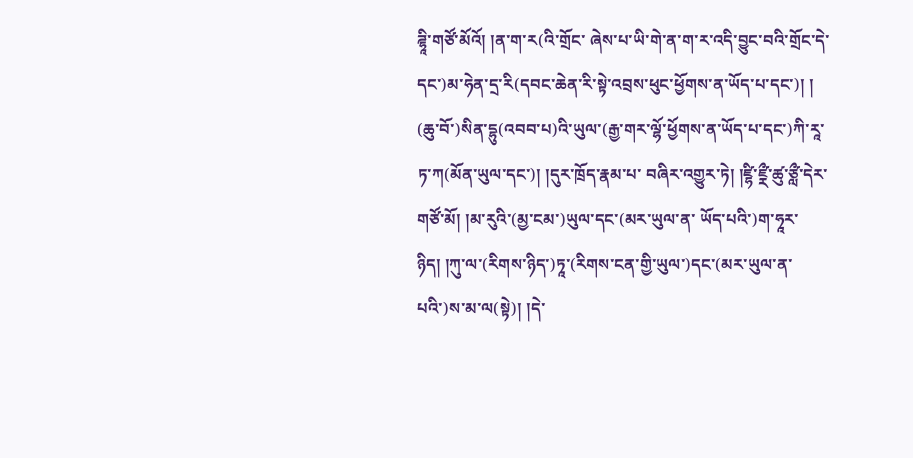ཌྷཱི་གཙོ་མོའོ། །ན་ག་ར(འི་གྲོང་ ཞེས་པ་ཡི་གེ་ན་ག་ར་འདི་བྱུང་བའི་གྲོང་དེ་དང་)མ་ཧེན་དྲ་རི(དབང་ཆེན་རི་སྟེ་འབྲས་ཕུང་ཕྱོགས་ན་ཡོད་པ་དང་)། ། (ཆུ་བོ་)སིན་དྷུ(འབབ་པ)འི་ཡུལ་(རྒྱ་གར་ལྷོ་ཕྱོགས་ན་ཡོད་པ་དང་)ཀི་རཱ་ཏ་ཀ(མོན་ཡུལ་དང་)། །དུར་ཁྲོད་རྣམ་པ་ བཞིར་འགྱུར་ཏེ། །ཛྷི་ཛྼྀ་ཚུ་ཙླྀ་དེར་གཙོ་མོ། །མ་རུའི་(མྱ་ངམ་)ཡུལ་དང་(མར་ཡུལ་ན་ ཡོད་པའི་)ག་ཧཱར་ཉིད། །ཀུ་ལ་(རིགས་ཉིད་)ཏཱ་(རིགས་ངན་གྱི་ཡུལ་)དང་(མར་ཡུལ་ན་པའི་)ས་མ་ལ(སྟེ)། །དེ་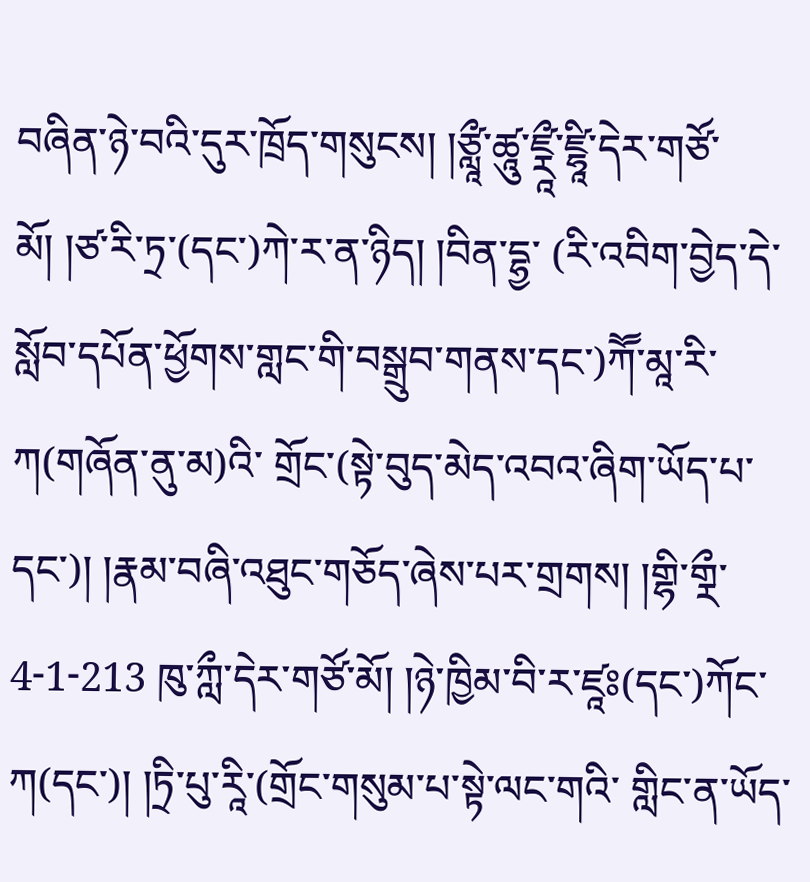བཞིན་ཉེ་བའི་དུར་ཁྲོད་གསུངས། །ཙླཱྀ་ཚཱུ་ཛྼཱྀ་ཛྷཱི་དེར་གཙོ་མོ། །ཙ་རི་ཏྲ་(དང་)ཀེ་ར་ན་ཉིད། །བིན་དྷྱ་ (རི་འབིག་བྱེད་དེ་སློབ་དཔོན་ཕྱོགས་གླང་གི་བསྒྲུབ་གནས་དང་)ཀཽ་མཱ་རི་ཀ(གཞོན་ནུ་མ)འི་ གྲོང་(སྟེ་བུད་མེད་འབའ་ཞིག་ཡོད་པ་དང་)། །རྣམ་བཞི་འཐུང་གཅོད་ཞེས་པར་གྲགས། །གྷི་གྼྀ་ 4-1-213 ཁུ་ཀླྀ་དེར་གཙོ་མོ། །ཉེ་ཁྱིམ་བི་ར་ཛཱཿ(དང་)ཀོང་ཀ(དང་)། །ཏྲི་པུ་རཱི་(གྲོང་གསུམ་པ་སྟེ་ལང་གའི་ གླིང་ན་ཡོད་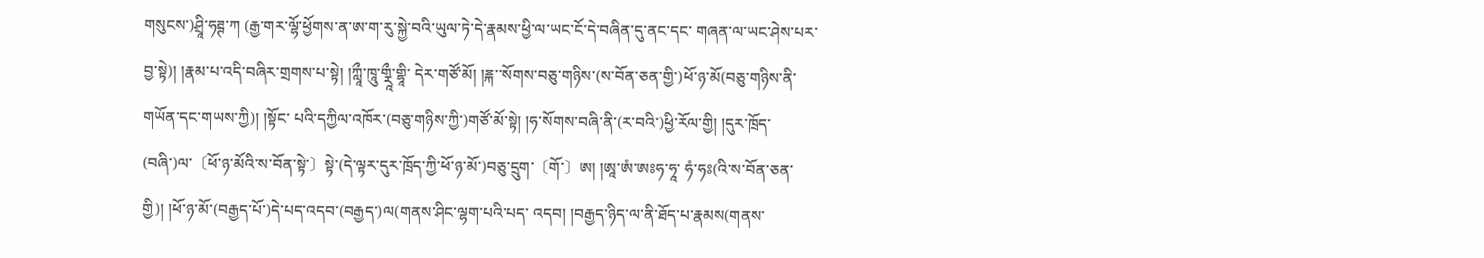གསུངས་)ཤྲཱི་ཧཊྚ་ཀ (རྒྱ་གར་ལྷོ་ཕྱོགས་ན་ཨ་ག་རུ་སྐྱེ་བའི་ཡུལ་ཏེ་དེ་རྣམས་ཕྱི་ལ་ཡང་ངོ་དེ་བཞིན་དུ་ནང་དང་ གཞན་ལ་ཡང་ཤེས་པར་བྱ་སྟེ)། །རྣམ་པ་འདི་བཞིར་གྲགས་པ་སྟེ། །ཀླཱྀ་ཁཱུ་གྼཱྀ་གྷཱི་ དེར་གཙོ་མོ། །ྈྐ་་སོགས་བཅུ་གཉིས་(ས་བོན་ཅན་གྱི་)ཕོ་ཉ་མོ(བཅུ་གཉིས་ནི་གཡོན་དང་གཡས་ཀྱི)། །སྟོང་ པའི་དཀྱིལ་འཁོར་(བཅུ་གཉིས་ཀྱི་)གཙོ་མོ་སྟེ། །ཧ་སོགས་བཞི་ནི་(ར་བའི་)ཕྱི་རོལ་གྱི། །དུར་ཁྲོད་ (བཞི་)ལ་〔ཕོ་ཉ་མོའི་ས་བོན་སྟེ་〕སྟེ་(དེ་ལྟར་དུར་ཁྲོད་ཀྱི་ཕོ་ཉ་མོ་)བཅུ་དྲུག་〔གོ་〕ཨ། །ཨཱ་ཨཾ་ཨཿཧ་ཧཱ་ ཧཾ་ཧཿ(འི་ས་བོན་ཅན་གྱི)། །ཕོ་ཉ་མོ་(བརྒྱད་པོ་)དེ་པད་འདབ་(བརྒྱད་)ལ(གནས་ཤིང་ལྷག་པའི་པད་ འདབ། །བརྒྱད་ཉིད་ལ་ནི་ཐོད་པ་རྣམས(གནས་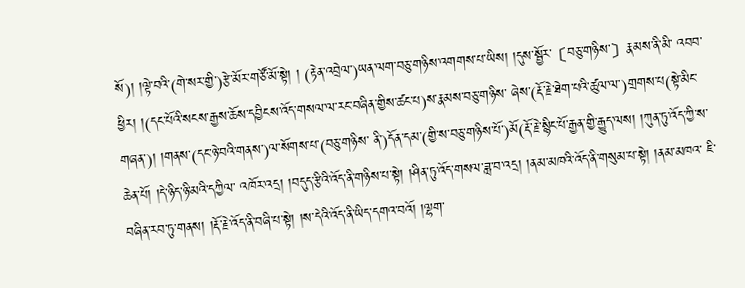སོ)། །ལྟེ་བའི་(གེ་སར་གྱི་)རྩེ་མོར་གཙོ་མོ་སྟེ། ། (རྟེན་འབྲེལ་)ཡན་ལག་བཅུ་གཉིས་འགགས་པ་ཡིས། །དུས་སྦྱོར་〔བཅུ་གཉིས་〕རྣམས་ནི་མི་ འབབ་ཕྱིར། །(དང་པོའི་སངས་རྒྱས་ཆོས་དབྱིངས་འོད་གསལ་ལ་རང་བཞིན་གྱིས་ཚང་པ)ས་རྣམས་བཅུ་གཉིས་ ཞེས་(རྡོ་རྗེ་ཐེག་པའི་ཚུལ་ལ་)གྲགས་པ(སྟེ་མིང་གཞན་)། །གནས་(དང་ཉེ་བའི་གནས་)ལ་སོགས་པ་(བཅུ་གཉིས་ ནི་)དོན་དམ་(གྱི་ས་བཅུ་གཉིས་པོ་)མོ(རྡོ་རྗེ་སྙིང་པོ་རྒྱན་གྱི་རྒྱུད་ལས། །ཀུན་ཏུ་འོད་ཀྱི་ས་ཆེན་པོ། །དེ་ཉིད་ཉི་མའི་དཀྱིལ་ འཁོར་འདྲ། །བདུད་རྩིའི་འོད་ནི་གཉིས་པ་སྟེ། །ཤིན་ཏུ་འོད་གསལ་ཟླ་བ་འདྲ། །ནམ་མཁའི་འོད་ནི་གསུམ་པ་སྟེ། །ནམ་མཁའ་ ཇི་བཞིན་རབ་ཏུ་གནས། །རྡོ་རྗེ་འོད་ནི་བཞི་པ་སྟེ། །ས་དེའི་འོད་ནི་ཡིད་དགའ་བའོ། །ལྷག་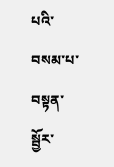པའི་བསམ་པ་བསྟན་སྦྱོར་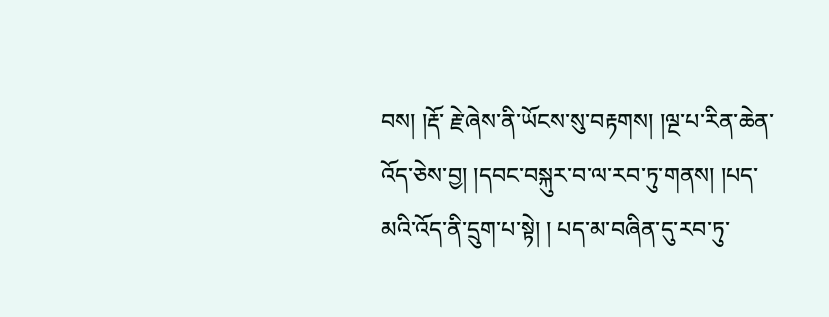བས། །རྡོ་ རྗེ་ཞེས་ནི་ཡོངས་སུ་བརྟགས། །ལྔ་པ་རིན་ཆེན་འོད་ཅེས་བྱ། །དབང་བསྐུར་བ་ལ་རབ་ཏུ་གནས། །པད་མའི་འོད་ནི་དྲུག་པ་སྟེ། ། པད་མ་བཞིན་དུ་རབ་ཏུ་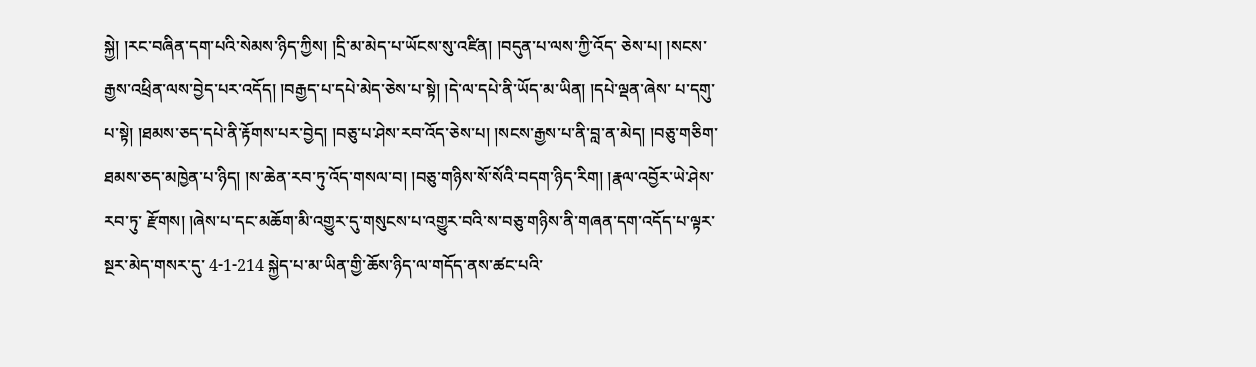སྐྱེ། །རང་བཞིན་དག་པའི་སེམས་ཉིད་ཀྱིས། །དྲི་མ་མེད་པ་ཡོངས་སུ་འཛིན། །བདུན་པ་ལས་ཀྱི་འོད་ ཅེས་པ། །སངས་རྒྱས་འཕྲིན་ལས་བྱེད་པར་འདོད། །བརྒྱད་པ་དཔེ་མེད་ཅེས་པ་སྟེ། །དེ་ལ་དཔེ་ནི་ཡོད་མ་ཡིན། །དཔེ་ལྡན་ཞེས་ པ་དགུ་པ་སྟེ། །ཐམས་ཅད་དཔེ་ནི་རྟོགས་པར་བྱེད། །བཅུ་པ་ཤེས་རབ་འོད་ཅེས་པ། །སངས་རྒྱས་པ་ནི་བླ་ན་མེད། །བཅུ་གཅིག་ ཐམས་ཅད་མཁྱེན་པ་ཉིད། །ས་ཆེན་རབ་ཏུ་འོད་གསལ་བ། །བཅུ་གཉིས་སོ་སོའི་བདག་ཉིད་རིག། །རྣལ་འབྱོར་ཡེ་ཤེས་རབ་ཏུ་ རྫོགས། །ཞེས་པ་དང་མཆོག་མི་འགྱུར་དུ་གསུངས་པ་འགྱུར་བའི་ས་བཅུ་གཉིས་ནི་གཞན་དག་འདོད་པ་ལྟར་སྔར་མེད་གསར་དུ་ 4-1-214 སྐྱེད་པ་མ་ཡིན་གྱི་ཆོས་ཉིད་ལ་གདོད་ནས་ཚང་པའི་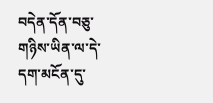བདེན་དོན་བཅུ་གཉིས་ཡིན་ལ་དེ་དག་མངོན་དུ་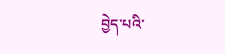བྱེད་པའི་